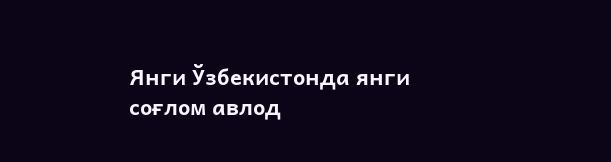Янги Ўзбекистонда янги соғлом авлод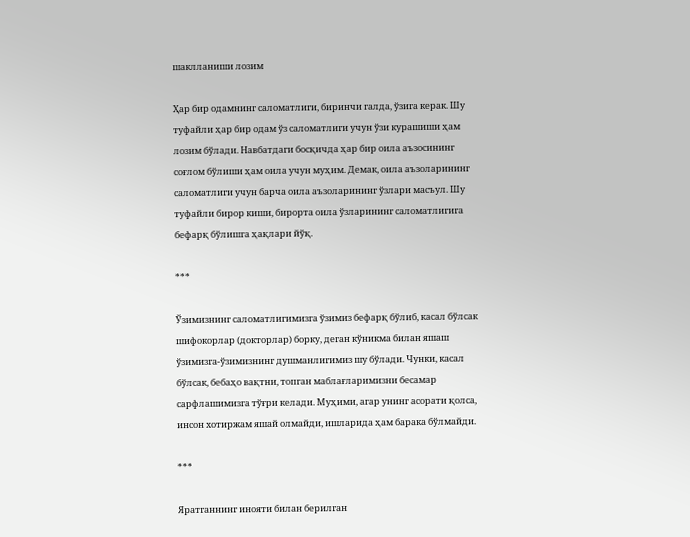шаклланиши лозим

Ҳар бир одамнинг саломатлиги, биринчи галда, ўзига керак. Шу туфайли ҳар бир одам ўз саломатлиги учун ўзи курашиши ҳам лозим бўлади. Навбатдаги босқичда ҳар бир оила аъзосининг соғлом бўлиши ҳам оила учун муҳим. Демак, оила аъзоларининг саломатлиги учун барча оила аъзоларининг ўзлари масъул. Шу туфайли бирор киши, бирорта оила ўзларининг саломатлигига бефарқ бўлишга ҳақлари йўқ.

***

Ўзимизнинг саломатлигимизга ўзимиз бефарқ бўлиб, касал бўлсак шифокорлар (докторлар) борку, деган кўникма билан яшаш ўзимизга-ўзимизнинг душманлигимиз шу бўлади. Чунки, касал бўлсак, бебаҳо вақтни, топган маблағларимизни бесамар сарфлашимизга тўғри келади. Муҳими, агар унинг асорати қолса, инсон хотиржам яшай олмайди, ишларида ҳам барака бўлмайди.

***

Яратганнинг инояти билан берилган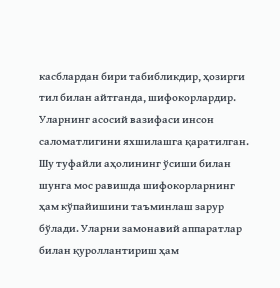касблардан бири табибликдир, ҳозирги тил билан айтганда, шифокорлардир. Уларнинг асосий вазифаси инсон саломатлигини яхшилашга қаратилган. Шу туфайли аҳолининг ўсиши билан шунга мос равишда шифокорларнинг ҳам кўпайишини таъминлаш зарур бўлади. Уларни замонавий аппаратлар билан қуроллантириш ҳам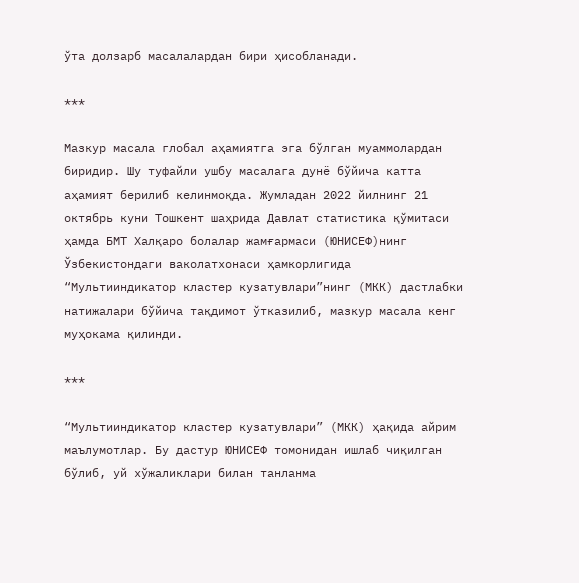ўта долзарб масалалардан бири ҳисобланади.

***

Мазкур масала глобал аҳамиятга эга бўлган муаммолардан биридир. Шу туфайли ушбу масалага дунё бўйича катта аҳамият берилиб келинмоқда. Жумладан 2022 йилнинг 21 октябрь куни Тошкент шаҳрида Давлат статистика қўмитаси ҳамда БМТ Халқаро болалар жамғармаси (ЮНИСЕФ)нинг Ўзбекистондаги ваколатхонаси ҳамкорлигида “Мультииндикатор кластер кузатувлари”нинг (МКК) дастлабки натижалари бўйича тақдимот ўтказилиб, мазкур масала кенг муҳокама қилинди.

***

“Мультииндикатор кластер кузатувлари” (МКК) ҳақида айрим маълумотлар. Бу дастур ЮНИСЕФ томонидан ишлаб чиқилган бўлиб, уй хўжаликлари билан танланма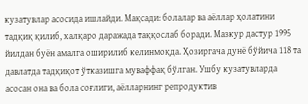кузатувлар асосида ишлайди. Мақсади: болалар ва аёллар ҳолатини тадқиқ қилиб, халқаро даражада таққослаб боради. Мазкур дастур 1995 йилдан буён амалга оширилиб келинмоқда. Ҳозиргача дунё бўйича 118 та давлатда тадқиқот ўтказишга муваффақ бўлган. Ушбу кузатувларда асосан она ва бола соғлиги, аёлларнинг репродуктив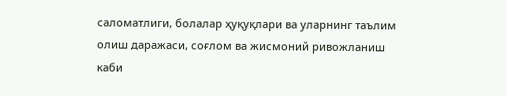саломатлиги, болалар ҳуқуқлари ва уларнинг таълим олиш даражаси, соғлом ва жисмоний ривожланиш каби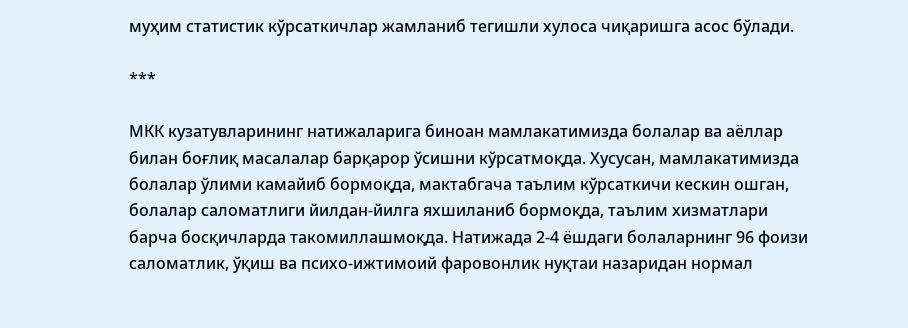муҳим статистик кўрсаткичлар жамланиб тегишли хулоса чиқаришга асос бўлади.

***

МКК кузатувларининг натижаларига биноан мамлакатимизда болалар ва аёллар билан боғлиқ масалалар барқарор ўсишни кўрсатмоқда. Хусусан, мамлакатимизда болалар ўлими камайиб бормоқда, мактабгача таълим кўрсаткичи кескин ошган, болалар саломатлиги йилдан-йилга яхшиланиб бормоқда, таълим хизматлари барча босқичларда такомиллашмоқда. Натижада 2-4 ёшдаги болаларнинг 96 фоизи саломатлик, ўқиш ва психо-ижтимоий фаровонлик нуқтаи назаридан нормал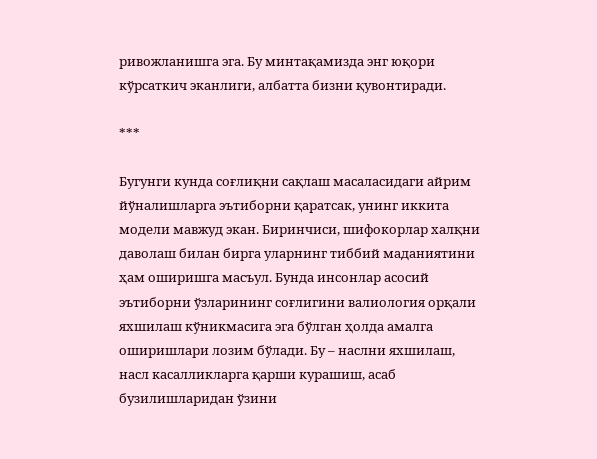ривожланишга эга. Бу минтақамизда энг юқори кўрсаткич эканлиги, албатта бизни қувонтиради.

***

Бугунги кунда соғлиқни сақлаш масаласидаги айрим йўналишларга эътиборни қаратсак, унинг иккита модели мавжуд экан. Биринчиси, шифокорлар халқни даволаш билан бирга уларнинг тиббий маданиятини ҳам оширишга масъул. Бунда инсонлар асосий эътиборни ўзларининг соғлигини валиология орқали яхшилаш кўникмасига эга бўлган ҳолда амалга оширишлари лозим бўлади. Бу – наслни яхшилаш, насл касалликларга қарши курашиш, асаб бузилишларидан ўзини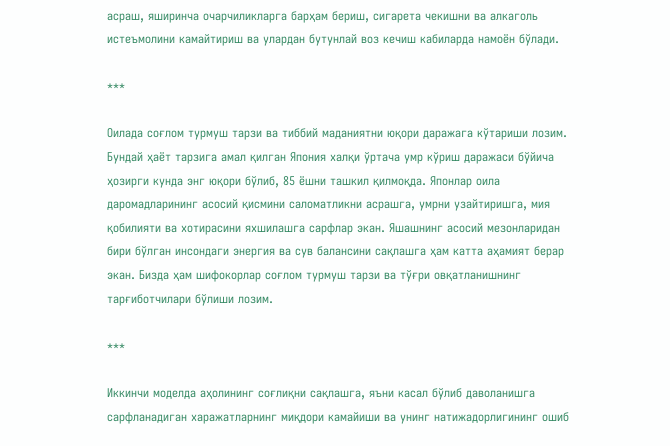асраш, яширинча очарчиликларга барҳам бериш, сигарета чекишни ва алкаголь истеъмолини камайтириш ва улардан бутунлай воз кечиш кабиларда намоён бўлади.

***

Оилада соғлом турмуш тарзи ва тиббий маданиятни юқори даражага кўтариши лозим. Бундай ҳаёт тарзига амал қилган Япония халқи ўртача умр кўриш даражаси бўйича ҳозирги кунда энг юқори бўлиб, 85 ёшни ташкил қилмоқда. Японлар оила даромадларининг асосий қисмини саломатликни асрашга, умрни узайтиришга, мия қобилияти ва хотирасини яхшилашга сарфлар экан. Яшашнинг асосий мезонларидан бири бўлган инсондаги энергия ва сув балансини сақлашга ҳам катта аҳамият берар экан. Бизда ҳам шифокорлар соғлом турмуш тарзи ва тўғри овқатланишнинг тарғиботчилари бўлиши лозим.

***

Иккинчи моделда аҳолининг соғлиқни сақлашга, яъни касал бўлиб даволанишга сарфланадиган харажатларнинг миқдори камайиши ва унинг натижадорлигининг ошиб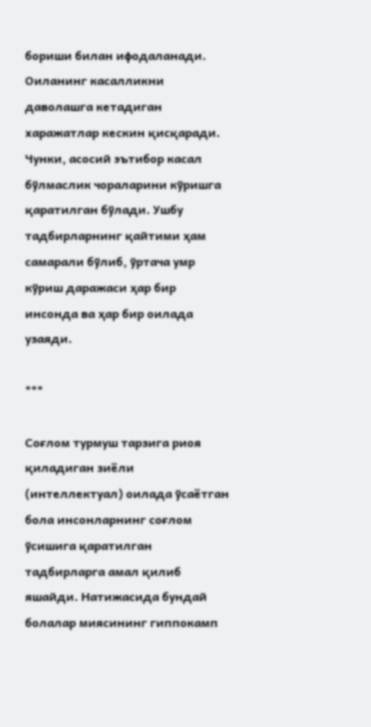бориши билан ифодаланади. Оиланинг касалликни даволашга кетадиган харажатлар кескин қисқаради. Чунки, асосий эътибор касал бўлмаслик чораларини кўришга қаратилган бўлади. Ушбу тадбирларнинг қайтими ҳам самарали бўлиб, ўртача умр кўриш даражаси ҳар бир инсонда ва ҳар бир оилада узаяди.

***

Соғлом турмуш тарзига риоя қиладиган зиёли (интеллектуал) оилада ўсаётган бола инсонларнинг соғлом ўсишига қаратилган тадбирларга амал қилиб яшайди. Натижасида бундай болалар миясининг гиппокамп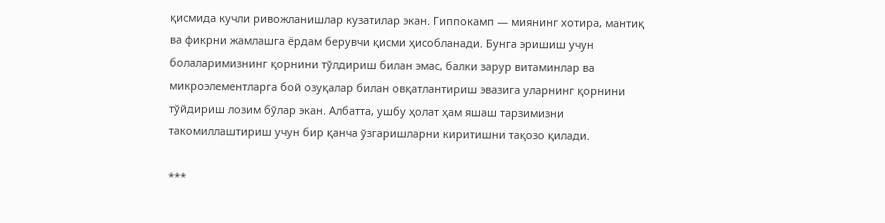қисмида кучли ривожланишлар кузатилар экан. Гиппокамп — миянинг хотира, мантиқ ва фикрни жамлашга ёрдам берувчи қисми ҳисобланади. Бунга эришиш учун болаларимизнинг қорнини тўлдириш билан эмас, балки зарур витаминлар ва микроэлементларга бой озуқалар билан овқатлантириш эвазига уларнинг қорнини тўйдириш лозим бўлар экан. Албатта, ушбу ҳолат ҳам яшаш тарзимизни такомиллаштириш учун бир қанча ўзгаришларни киритишни тақозо қилади.

***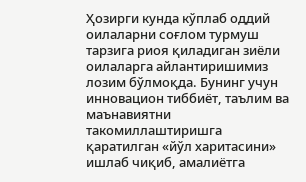Ҳозирги кунда кўплаб оддий оилаларни соғлом турмуш тарзига риоя қиладиган зиёли оилаларга айлантиришимиз лозим бўлмоқда. Бунинг учун инновацион тиббиёт, таълим ва маънавиятни такомиллаштиришга қаратилган «йўл харитасини» ишлаб чиқиб, амалиётга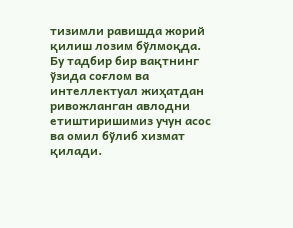тизимли равишда жорий қилиш лозим бўлмоқда. Бу тадбир бир вақтнинг ўзида соғлом ва интеллектуал жиҳатдан ривожланган авлодни етиштиришимиз учун асос ва омил бўлиб хизмат қилади.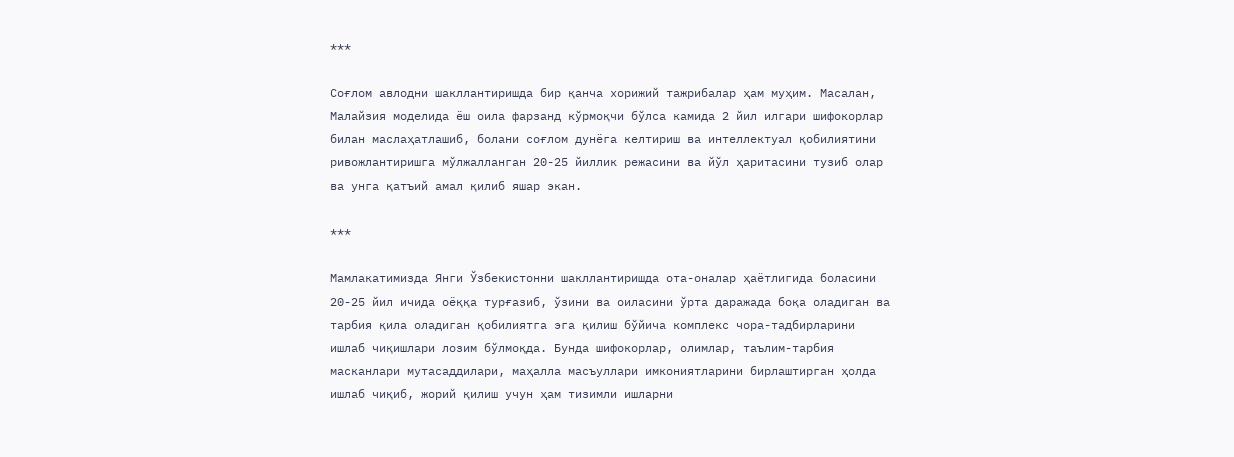***

Соғлом авлодни шакллантиришда бир қанча хорижий тажрибалар ҳам муҳим. Масалан, Малайзия моделида ёш оила фарзанд кўрмоқчи бўлса камида 2 йил илгари шифокорлар билан маслаҳатлашиб, болани соғлом дунёга келтириш ва интеллектуал қобилиятини ривожлантиришга мўлжалланган 20-25 йиллик режасини ва йўл ҳаритасини тузиб олар ва унга қатъий амал қилиб яшар экан.

***

Мамлакатимизда Янги Ўзбекистонни шакллантиришда ота-оналар ҳаётлигида боласини 20-25 йил ичида оёққа турғазиб, ўзини ва оиласини ўрта даражада боқа оладиган ва тарбия қила оладиган қобилиятга эга қилиш бўйича комплекс чора-тадбирларини ишлаб чиқишлари лозим бўлмоқда. Бунда шифокорлар, олимлар, таълим-тарбия масканлари мутасаддилари, маҳалла масъуллари имкониятларини бирлаштирган ҳолда ишлаб чиқиб, жорий қилиш учун ҳам тизимли ишларни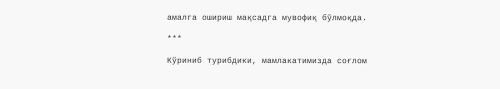амалга ошириш мақсадга мувофиқ бўлмоқда.

***

Кўриниб турибдики, мамлакатимизда соғлом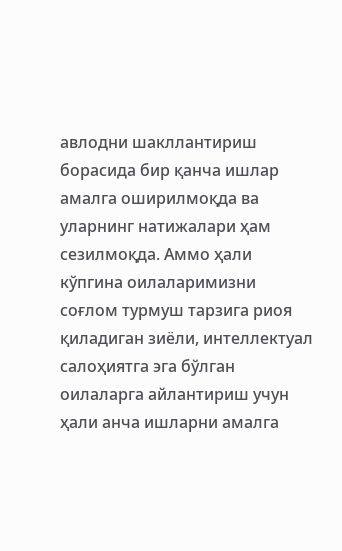авлодни шакллантириш борасида бир қанча ишлар амалга оширилмоқда ва уларнинг натижалари ҳам сезилмоқда. Аммо ҳали кўпгина оилаларимизни соғлом турмуш тарзига риоя қиладиган зиёли, интеллектуал салоҳиятга эга бўлган оилаларга айлантириш учун ҳали анча ишларни амалга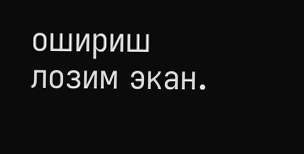ошириш лозим экан.